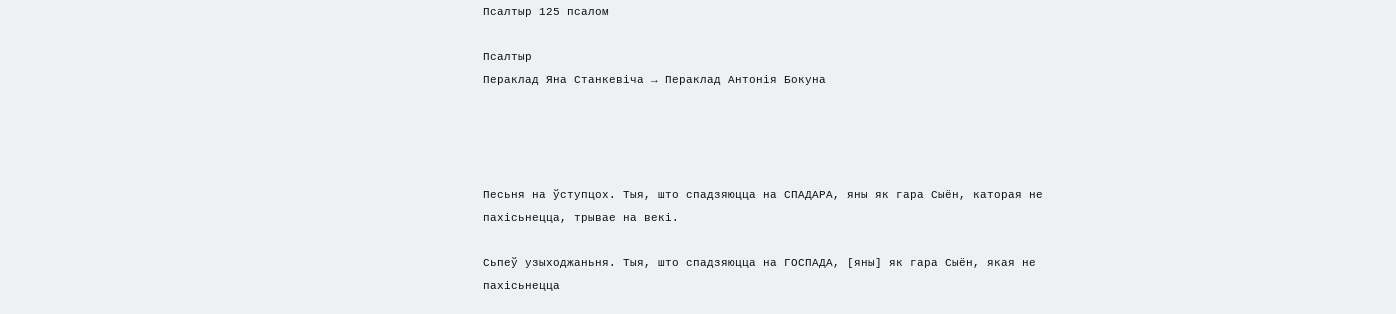Псалтыр 125 псалом

Псалтыр
Пераклад Яна Станкевіча → Пераклад Антонія Бокуна




Песьня на ўступцох. Тыя, што спадзяюцца на СПАДАРА, яны як гара Сыён, каторая не пахісьнецца, трывае на векі.

Сьпеў узыходжаньня. Тыя, што спадзяюцца на ГОСПАДА, [яны] як гара Сыён, якая не пахісьнецца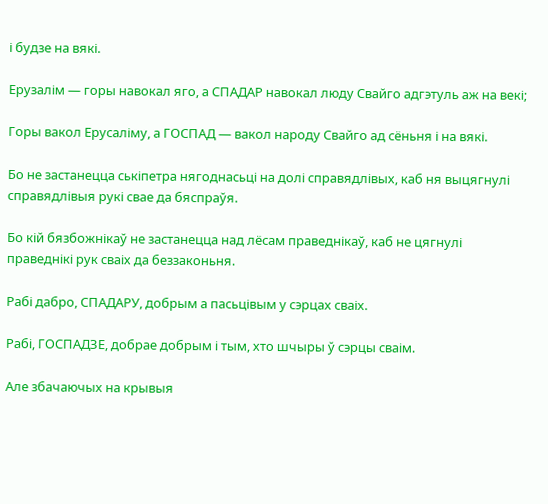і будзе на вякі.

Ерузалім — горы навокал яго, а СПАДАР навокал люду Свайго адгэтуль аж на векі;

Горы вакол Ерусаліму, а ГОСПАД — вакол народу Свайго ад сёньня і на вякі.

Бо не застанецца ськіпетра нягоднасьці на долі справядлівых, каб ня выцягнулі справядлівыя рукі свае да бяспраўя.

Бо кій бязбожнікаў не застанецца над лёсам праведнікаў, каб не цягнулі праведнікі рук сваіх да беззаконьня.

Рабі дабро, СПАДАРУ, добрым а пасьцівым у сэрцах сваіх.

Рабі, ГОСПАДЗЕ, добрае добрым і тым, хто шчыры ў сэрцы сваім.

Але збачаючых на крывыя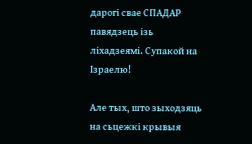дарогі свае СПАДАР павядзець ізь ліхадзеямі. Супакой на Ізраелю!

Але тых, што зыходзяць на сьцежкі крывыя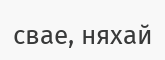свае, няхай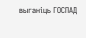выганіць ГОСПАД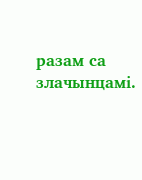разам са злачынцамі.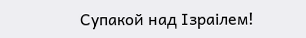Супакой над Ізраілем!